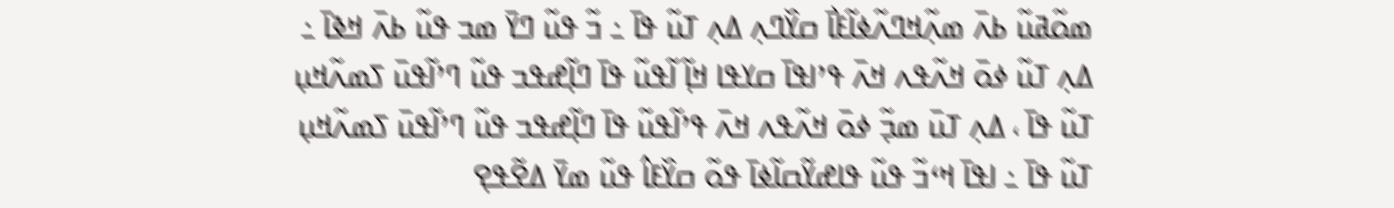ߘߋ߬ߥߎ߬ ߕߍ߫ ߘߍ߲߬ߞߣߍ߬ߦߊ߬ߓߊ߯ ߛߌ߰ߣߍ߲ ߡߍ߲ ߠߎ߬ ߟߊ߫ ߸ ߏ߬ ߟߎ߬ ߣߌ߫ ߘߏ ߟߎ߬ ߕߍ߫ ߞߢߊ߫ ߸ ߡߍ߲ ߠߎ߬ ߦߋ߫ ߞߍ߬ߟߍ ߞߍ߫ ߟߴߊߟߊ߫ ߛߌߟߊ ߞߊ߲߬ ߊ߬ߟߎ߬ ߟߊ߫ ߣߊ߲߬ߝߟߏ ߟߎ߬ ߣߴߊ߬ߟߎ߫ ߖߘߍ߬ߞߎ߲ ߠߎ߬ ߟߊ߫ ، ߡߍ߲ ߠߎ߫ ߘߏ߲߬ ߦߋ߫ ߞߍ߬ߟߍ ߞߍ߫ ߟߴߊ߬ߟߎ߬ ߟߊ߫ ߣߊ߲߬ߝߟߏ ߟߎ߬ ߣߴߊ߬ߟߎ߫ ߖߘߍ߬ߞߎ߲ ߠߎ߬ ߟߊ߫ ߸ ߊߟߊ߫ ߞߵߏ߬ ߟߎ߬ ߟߊߝߌ߬ߛߊ߬ߦߊ߫ ߟߋ߬ ߛߌ߰ߓߊ߮ ߟߎ߬ ߘߌ߫ ߡߐ߬ߟߐ߲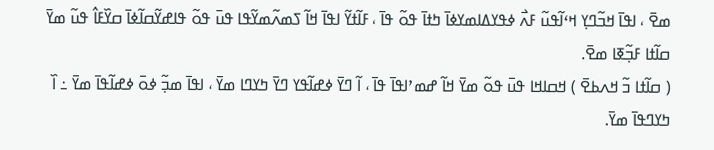ߘߐ߫ ، ߊߟߊ߫ ߞߏ߬ߣߌ߲ ߞߵߊ߬ߟߎ߬ ߓߍ߯ ߦߟߌߡߊߘߌߦߊ߫ ߤߙߊ߫ ߟߋ߬ ߟߊ߫ ، ߓߊ߬ߙߌ߬ ߊߟߊ߫ ߞߊ߬ ߖߘߍ߬ߘߌ߬ߟߊ ߟߎ߫ ߟߋ߬ ߟߊߝߌ߬ߛߊ߬ߦߊ߫ ߛߌ߰ߓߊ߮ ߟߎ߬ ߘߌ߫ ߛߊ߬ߙߊ ߓߏ߲߬ߧߊ ߘߐ߫.
( ߛߊ߬ߙߊ ߏ߬ ߞߍߕߐ߫ ) ߞߛߊߞߊ ߟߎ߫ ߟߋ߬ ߘߌ߫ ߞߊ߬ ߝߘߴߊߟߊ߫ ߟߊ߫ ، ߊ߬ ߣߌ߫ ߦߝߊ߬ߟߌ ߣߌ߫ ߤߌߣߊ ߘߌ߫ ، ߊߟߊ߫ ߘߏ߲߬ ߦߋ߫ ߦߝߊ߬ߟߊ߫ ߘߌ߫ ߸ ߊ߰ ߤߌߣߟߊ߫ ߘߌ߫.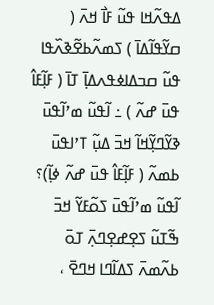ߡߟߍ߬ߞߊ ߟߎ߬ ߓߊ߯ ߞߍ߫ ( ߛߌ߬ߟߊ߬ߡߊ߫ ) ߖߘߍ߬ߕߐ߬ߢߍ߰ߟߊ ߟߎ߬ ߛߏߡߊߦߟߍߡߊ߲߫ ߠߊ߫ ( ߓߊ߲߬ߓߊ߮ ߟߎ߫ ߝߍ߬ ) ߸ ߊ߬ߟߎ߬ ߘߴߊ߬ߟߎ߫ ߢߌ߬ߣߌ߲߬ߞߊ߬ ߞߏ߫ ߡߎ߲߬ ߠߴߊߟߎ߫ ߕߘߍ߬ ( ߓߊ߲߬ߓߊ߮ ߟߎ߫ ߝߍ߬ ߦߊ߲߬)؟ ߊ߬ߟߎ߬ ߘߴߊ߬ߟߎ߫ ߖߋ߬ߓߌ߬ ߞߏ߫ ߒ߬ߠߎ߬ ߖߐ߲ߝߐ߲ߣߍ߲߫ ߠߋ߫ ߕߍ߬ߘߍ߫ ߖߡߊ߬ߣߊ ߞߣߐ߫ ،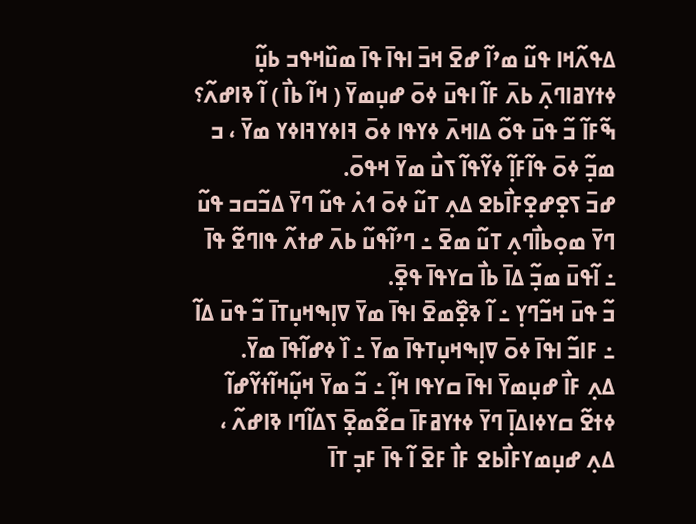ߡߟߍ߬ߞߊ ߟߎ߬ ߘߴߊ߬ ߝߐ߫ ߞߏ߫ ߊߟߊ߫ ߟߊ߫ ߘߎ߰ߞߟߏ ߕߎ߲߬ ߦߙߌߥߊߣߍ߲߫ ߕߍ߫ ߓߊ߬ ߊߟߎ߫ ߦߋ߫ ߝߎ߲ߘߌ߫ ( ߞߊ߬ ߕߊ߯ ) ߊ߬ ߢߊߝߍ߬؟ ߒ߬ߓߊ߬ ߏ߬ ߟߎ߫ ߟߋ߬ ߡߊߞߍ߫ ߦߌߟߊ ߦߋ߫ ߔߊߦߌߔߊߦߌ ߘߌ߫ ، ߏ ߘߏ߲߬ ߦߋ߫ ߟߊ߬ߓߊ߲߬ ߦߌ߬ߟߊ߬ ߖߎ߯ ߘߌ߫ ߞߟߋ߫.
ߝߏ߫ ߖߐ߲ߝߐ߲ߓߊ߯ߕߐ ߡߍ߲ ߠߎ߬ ߦߋ߫ ߗߍ߭ ߟߎ߬ ߣߌ߫ ߡߏ߬ߛߏ ߟߎ߬ ߣߌ߫ ߘߋ߲ߕߊ߯ߣߍ߲ ߠߎ߬ ߘߐ߫ ߸ ߣߴߊ߬ߟߎ߬ ߕߍ߫ ߝߙߍ߬ ߟߊߣߐ߬ ߟߊ߫ ߸ ߊ߬ߟߎ߫ ߘߏ߲߬ ߡߊ߫ ߕߊ߯ ߛߌߟߊ߫ ߟߐ߲߫.
ߏ߬ ߟߎ߫ ߞߏ߬ߣߌ߲ ߸ ߊ߬ ߢߐ߲߰ߘߐ߫ ߊߟߊ߫ ߘߌ߫ ߜߊ߲ߒߞߎ߲ߠߊ߫ ߏ߬ ߟߎ߫ ߡߊ߬ ߸ ߓߊߏ߬ ߊߟߊ߫ ߦߋ߫ ߜߊ߲ߒߞߎ߲ߠߟߊ߫ ߘߌ߫ ߸ ߊ߰ ߦߝߊ߬ߟߊ߫ ߘߌ߫.
ߡߍ߲ ߓߊ߯ ߝߎ߲ߘߌ߫ ߊߟߊ߫ ߛߌߟߊ ߞߊ߲߬ ߸ ߏ߬ ߘߌ߫ ߞߎ߲߬ߞߊ߬ߙߌ߬ߝߊ߬ ߦߙߐ߬ ߛߌߦߊߡߊ߲߫ ߣߌ߫ ߦߙߌߥߓߊ߫ ߛߐ߬ߘߐ߲߫ ߖߡߊ߬ߣߊ ߢߊߝߍ߬ ، ߡߍ߲ ߝߎ߲ߘߌߓߊ߯ߕߐ ߓߊ߯ ߓߐ߫ ߊ߬ ߟߊ߫ ߓߏ߲ ߠߊ߫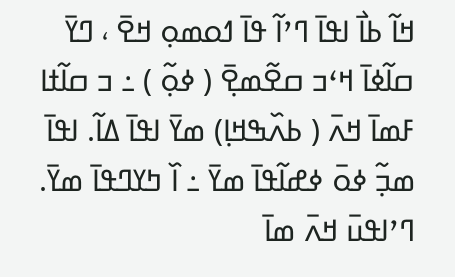ߞߊ߬ ߕߊ߯ ߊߟߊ߫ ߣߴߊ߬ ߟߊ߫ ߗߋߘߋ߲ ߞߐ߫ ، ߣߌ߫ ߛߊ߬ߦߊ߫ ߞߵߏ ߛߐ߬ߘߐ߲߫ ( ߦߋ߲߬ ) ߸ ߏ ߛߊ߬ߙߊ ߓߘߊ߫ ߞߍ߫ ( ߕߍ߰ߒߞߊ߲) ߘߌ߫ ߊߟߊ߫ ߡߊ߬. ߊߟߊ߫ ߘߏ߲߬ ߦߋ߫ ߦߝߊ߬ߟߊ߫ ߘߌ߫ ߸ ߊ߰ ߤߌߣߟߊ߫ ߘߌ߫.
ߣߴߊߟߎ߫ ߞߍ߫ ߘߊ߫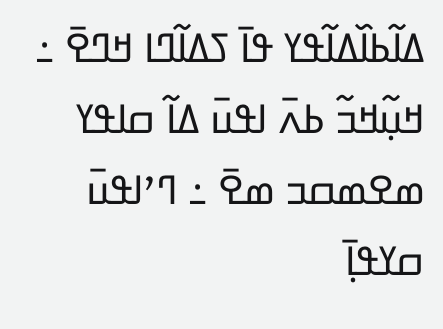ߡߊ߬ߕߊ߰ߡߊ߬ߟߌ ߟߊ߫ ߖߡߊ߬ߣߊ ߞߣߐ߫ ߸ ߞߎ߲߬ߞߏ߬ ߕߍ߫ ߊߟߎ߫ ߡߊ߬ ߛߊߟߌ ߘߐߘߛߏ ߘߐ߫ ߸ ߣߴߊߟߎ߫ ߛߌߟߊ߲߫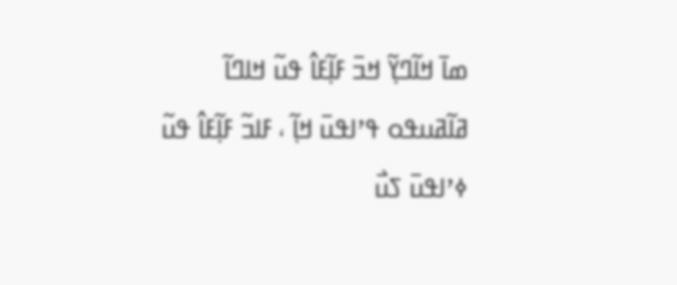ߘߊ߫ ߞߊ߬ߣߌ߲߬ ߞߏ߫ ߓߊ߲߬ߓߊ߮ ߟߎ߬ ߞߊߣߊ߬ ߥߊ߬ߥߎߟߋ ߟߴߊߟߎ߫ ߞߊ߲߬ ، ߓߊߏ߬ ߓߊ߲߬ߓߊ߮ ߟߎ߬ ߦߴߊߟߎ߫ ߖߎ߯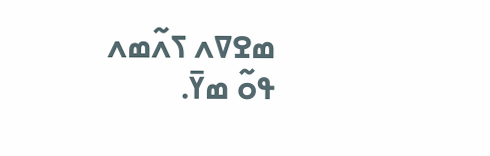ߘߐߜߍ ߖߍ߬ߘߍ ߟߋ߬ ߘߌ߫.